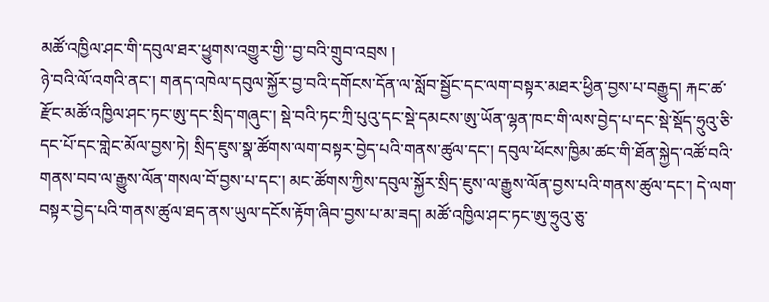མཚོ་འཁྱིལ་ཤང་གི་དབུལ་ཐར་ཕྱུགས་འགྱུར་གྱི་་བྱ་བའི་གྲུབ་འབྲས །
ཉེ་བའི་ལོ་འགའི་ནང་། གནད་འཁེལ་དབུལ་སྐྱོར་བྱ་བའི་དགོངས་དོན་ལ་སློབ་སྦྱོང་དང་ལག་བསྟར་མཐར་ཕྱིན་བྱས་པ་བརྒྱུད། རྐང་ཚ་རྫོང་མཚོ་འཁྱིལ་ཤང་ཏང་ཨུ་དང་སྲིད་གཞུང་། སྡེ་བའི་ཏང་ཀྲི་པུའུ་དང་སྡེ་དམངས་ཨུ་ཡོན་ལྷན་ཁང་གི་ལས་བྱེད་པ་དང་སྡེ་སྡོད་ཧྲུའུ་ཅི་དང་པོ་དང་གླེང་མོལ་བྱས་ཏེ། སྲིད་ཇུས་སྣ་ཚོགས་ལག་བསྟར་བྱེད་པའི་གནས་ཚུལ་དང་། དབུལ་ཕོངས་ཁྱིམ་ཚང་གི་ཐོན་སྐྱེད་འཚོ་བའི་གནས་བབ་ལ་རྒྱུས་ལོན་གསལ་བོ་བྱས་པ་དང་། མང་ཚོགས་ཀྱིས་དབུལ་སྐྱོར་སྲིད་ཇུས་ལ་རྒྱུས་ལོན་བྱས་པའི་གནས་ཚུལ་དང་། དེ་ལག་བསྟར་བྱེད་པའི་གནས་ཚུལ་ཐད་ནས་ཡུལ་དངོས་རྟོག་ཞིབ་བྱས་པ་མ་ཟད། མཚོ་འཁྱིལ་ཤང་ཏང་ཨུ་ཧྲུའུ་ཅུ་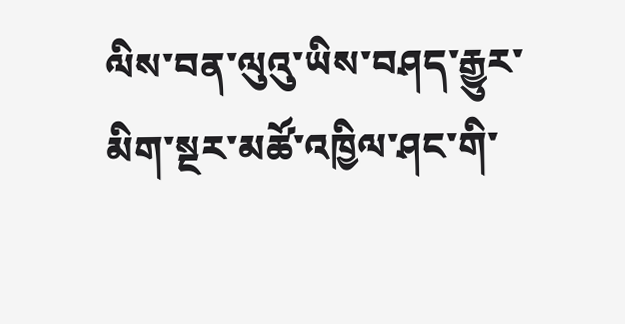ལིས་བན་ལུའུ་ཡིས་བཤད་རྒྱུར་མིག་སྔར་མཚོ་འཁྱིལ་ཤང་གི་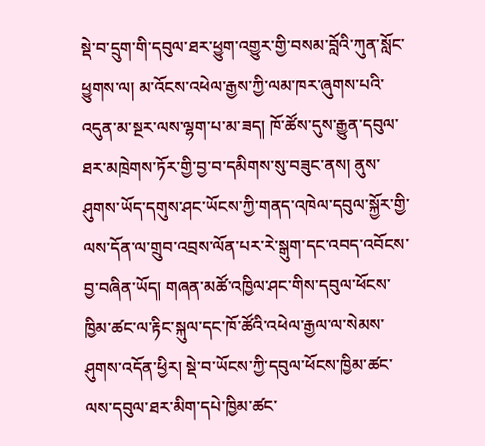སྡེ་བ་དྲུག་གི་དབུལ་ཐར་ཕྱུག་འགྱུར་གྱི་བསམ་བློའི་ཀུན་སློང་ཕྱུགས་ལ། མ་འོངས་འཕེལ་རྒྱས་ཀྱི་ལམ་ཁར་ཞུགས་པའི་འདུན་མ་སྔར་ལས་ལྷག་པ་མ་ཟད། ཁོ་ཚོས་དུས་རྒྱུན་དབུལ་ཐར་མཁྲེགས་ཏོར་གྱི་བྱ་བ་དམིགས་སུ་བཟུང་ནས། ནུས་ཤུགས་ཡོད་དགུས་ཤང་ཡོངས་ཀྱི་གནད་འཁེལ་དབུལ་སྐྱོར་གྱི་ལས་དོན་ལ་གྲུབ་འབྲས་ལོན་པར་རེ་སྒུག་དང་འབད་འབོངས་བྱ་བཞིན་ཡོད། གཞན་མཚོ་འཁྱིལ་ཤང་གིས་དབུལ་ཕོངས་ཁྱིམ་ཚང་ལ་རྟིང་སྐུལ་དང་ཁོ་ཚོའི་འཕེལ་རྒྱལ་ལ་སེམས་ཤུགས་འདོན་ཕྱིར། སྡེ་བ་ཡོངས་ཀྱི་དབུལ་ཕོངས་ཁྱིམ་ཚང་ལས་དབུལ་ཐར་མིག་དཔེ་ཁྱིམ་ཚང་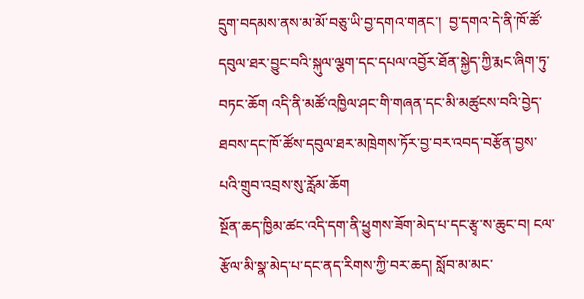དྲུག་བདམས་ནས་མ་མོ་བཅུ་ཡི་བྱ་དགའ་གནང་།  བྱ་དགའ་དེ་ནི་ཁོ་ཚོ་དབུལ་ཐར་བྱུང་བའི་སྐུལ་ལྕག་དང་དཔལ་འབྱོར་ཐོན་སྐྱེད་ཀྱི་རྨང་ཞིག་ཏུ་བཏང་ཆོག འདི་ནི་མཚོ་འཁྱིལ་ཤང་གི་གཞན་དང་མི་མཚུངས་བའི་བྱེད་ཐབས་དང་ཁོ་ཚོས་དབུལ་ཐར་མཁྲེགས་ཏོར་བྱ་བར་འབད་བརྩོན་བྱས་པའི་གྲུབ་འབྲས་སུ་རློམ་ཆོག
སྔོན་ཆད་ཁྱིམ་ཚང་འདི་དག་ནི་ཕྱུགས་ཟོག་མེད་པ་དང་རྩྭ་ས་ཆུང་བ། ངལ་རྩོལ་མི་སྣ་མེད་པ་དང་ནད་རིགས་ཀྱི་བར་ཆད། སློབ་མ་མང་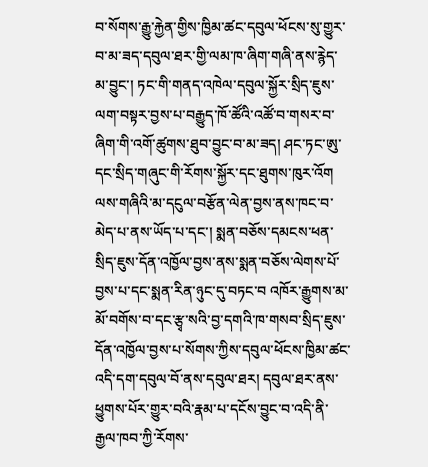བ་སོགས་རྒྱུ་རྐྱེན་གྱིས་ཁྱིམ་ཚང་དབུལ་ཕོངས་སུ་གྱུར་བ་མ་ཟད་དབུལ་ཐར་གྱི་ལམ་ཁ་ཞིག་གཞི་ནས་རྙེད་མ་བྱུང་། ཏང་གི་གནད་འཁེལ་དབུལ་སྐྱོར་སྲིད་ཇུས་ལག་བསྟར་བྱས་པ་བརྒྱུད་ཁོ་ཚོའི་འཚོ་བ་གསར་བ་ཞིག་གི་འགོ་ཚུགས་ཐུབ་བྱུང་བ་མ་ཟད། ཤང་ཏང་ཨུ་དང་སྲིད་གཞུང་གི་རོགས་སྐྱོར་དང་ཐུགས་ཁུར་འོག ལས་གཞིའི་མ་དངུལ་བརྩོན་ལེན་བྱས་ནས་ཁང་བ་མེད་པ་ནས་ཡོད་པ་དང་། སྨན་བཅོས་དམངས་ཕན་སྲིད་ཇུས་དོན་འཁྱོལ་བྱས་ནས་སྨན་བཅོས་ལེགས་པོ་བྱས་པ་དང་སྨན་རིན་ཉུང་དུ་བཏང་བ འཁོར་རྒྱུགས་མ་མོ་བགོས་བ་དང་རྩྭ་སའི་བྱ་དགའི་ཁ་གསབ་སྲིད་ཇུས་དོན་འཁྱོལ་བྱས་པ་སོགས་ཀྱིས་དབུལ་ཕོངས་ཁྱིམ་ཚང་འདི་དག་དབུལ་བོ་ནས་དབུལ་ཐར། དབུལ་ཐར་ནས་ཕྱུགས་པོར་གྱུར་བའི་རྣམ་པ་དངོས་བྱུང་བ་འདི་ནི་རྒྱལ་ཁབ་ཀྱི་རོགས་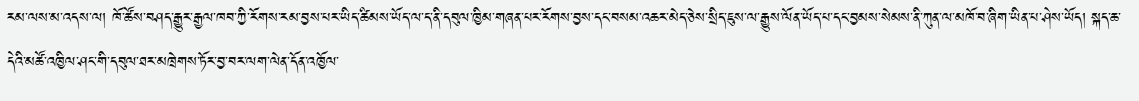རམ་ལས་མ་འདས་ལ། ཁོ་ཚོས་བཤད་རྒྱུར་རྒྱལ་ཁབ་ཀྱི་རོགས་རམ་བྱས་པར་ཡིད་ཚིམས་ཡོད་ལ་ད་ནི་དབུལ་ཁྱིམ་གཞན་པར་རོགས་བྱས་དང་བསམ་འཆར་མེད་ཅེས་སྲིད་ཇུས་ལ་རྒྱུས་ལོན་ཡོད་པ་དང་བྱམས་སེམས་ནི་ཀུན་ལ་མཁོ་བ་ཞིག་ཡིན་པ་ཤེས་ཡོད། སྐད་ཆ་དེའི་མཚོ་འཁྱིལ་ཤང་གི་དབུལ་ཐར་མཁྲེགས་ཏོར་བྱ་བར་ལག་ལེན་དོན་འཁྱོལ་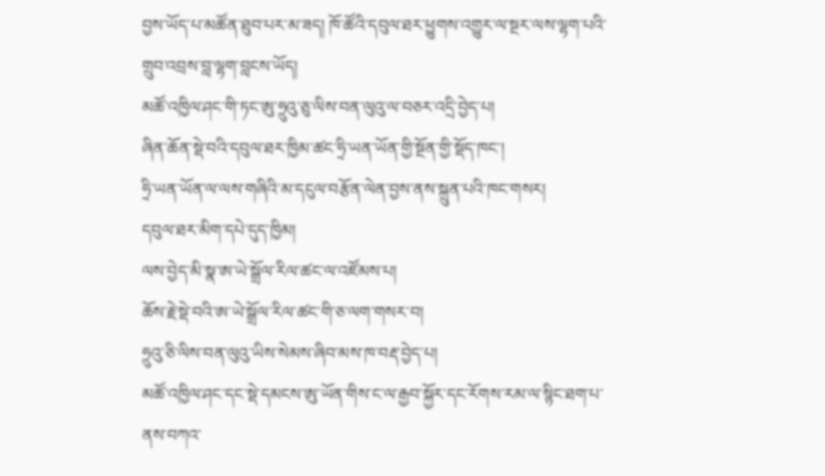བྱས་ཡོད་པ་མཚོན་ཐུབ་པར་མ་ཟད། ཁོ་ཚོའི་དབུལ་ཐར་ཕྱུགས་འགྱུར་ལ་སྔར་ལས་ལྷག་པའི་གྲུབ་འབྲས་བླ་ལྷག་བླངས་ཡོད།
མཚོ་འཁྱིལ་ཤང་གི་ཏང་ཨུ་ཧྲུའུ་ཅུ་ལིས་བན་ལུའུ་ལ་བཅར་འདྲི་བྱེད་པ།
ཞིན་ཆོན་སྡེ་བའི་དབུལ་ཐར་ཁྱིམ་ཚང་ཧྲི་ཡན་ཡོན་གྱི་སྔོན་གྱི་སྡོད་ཁང་།
ཧྲི་ཡན་ཡོན་ལ་ལས་གཞིའི་མ་དངུལ་བརྩོན་ལེན་བྱས་ནས་སྐྲུན་པའི་ཁང་གསར།
དབུལ་ཐར་མིག་དཔེ་དུད་ཁྱིམ།
ལས་བྱེད་མི་སྣ་ཨ་ཡེ་སྒྲོལ་རིལ་ཚང་ལ་འཛོམས་པ།
ཆོས་རྗེ་སྡེ་བའི་ཨ་ཡེ་སྒྲོལ་རིལ་ཚང་གི་ཅ་ལག་གསར་བ།
ཧྲུའུ་ཅི་ལིས་བན་ལུའུ་ཡིས་སེམས་ཞིབ་མས་ཁ་བརྡ་བྱེད་པ།
མཚོ་འཁྱིལ་ཤང་དང་སྡེ་དམངས་ཨུ་ཡོན་གིས་ང་ལ་རྒྱབ་སྐྱོར་དང་རོགས་རམ་ལ་སྙིང་ཐག་པ་ནས་བཀའ་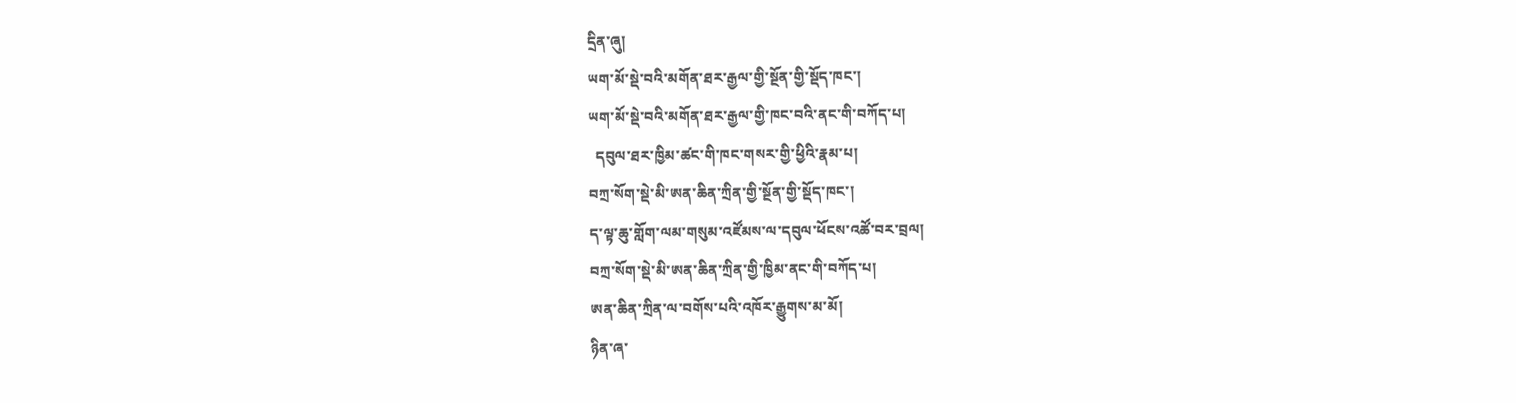དྲིན་ཞུ།
ཡག་མོ་སྡེ་བའི་མགོན་ཐར་རྒྱལ་གྱི་སྔོན་གྱི་སྡོད་ཁང་།
ཡག་མོ་སྡེ་བའི་མགོན་ཐར་རྒྱལ་གྱི་ཁང་བའི་ནང་གི་བཀོད་པ།
  དབུལ་ཐར་ཁྱིམ་ཚང་གི་ཁང་གསར་གྱི་ཕྱིའི་རྣམ་པ།
བཀྲ་སོག་སྡེ་མི་ཨན་ཆིན་ཀྲིན་གྱི་སྔོན་གྱི་སྡོད་ཁང་།
ད་ལྟ་ཆུ་གློག་ལམ་གསུམ་འཛོམས་ལ་དབུལ་ཕོངས་འཚོ་བར་བྲལ།
བཀྲ་སོག་སྡེ་མི་ཨན་ཆིན་ཀྲིན་གྱི་ཁྱིམ་ནང་གི་བཀོད་པ།
ཨན་ཆིན་ཀྲིན་ལ་བགོས་པའི་འཁོར་རྒྱུགས་མ་མོ།
ཉིན་ཞ་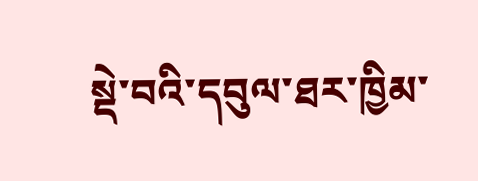སྡེ་བའི་དབུལ་ཐར་ཁྱིམ་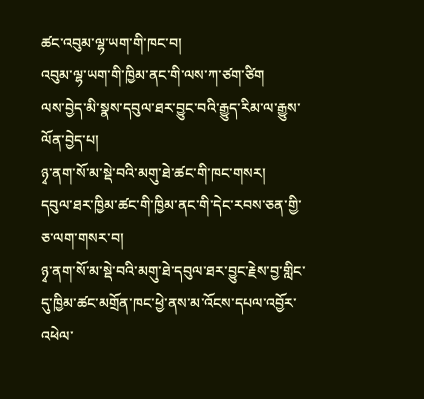ཚང་འབུམ་ལྷ་ཡག་གི་ཁང་བ།
འབུམ་ལྷ་ཡག་གི་ཁྱིམ་ནང་གི་ལས་ཀ་ཙག་ཙིག
ལས་བྱེད་མི་སྣས་དབུལ་ཐར་བྱུང་བའི་རྒྱུད་རིམ་ལ་རྒྱུས་ལོན་བྱེད་པ།
ཉྭ་ནག་སོ་མ་སྡེ་བའི་མགུ་ཐེ་ཚང་གི་ཁང་གསར།
དབུལ་ཐར་ཁྱིམ་ཚང་གི་ཁྱིམ་ནང་གི་དེང་རབས་ཅན་གྱི་ཅ་ལག་གསར་བ།
ཉྭ་ནག་སོ་མ་སྡེ་བའི་མགུ་ཐེ་དབུལ་ཐར་བྱུང་རྗེས་བྱ་གླིང་དུ་ཁྱིམ་ཚང་མགྲོན་ཁང་ཕྱེ་ནས་མ་འོངས་དཔལ་འབྱོར་འཕེལ་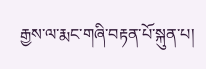རྒྱས་ལ་རྨང་གཞི་བརྟན་པོ་སྐུན་པ།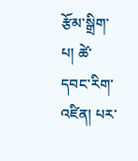རྩོམ་སྒྲིག་པ། ཚེ་དབང་རིག་འཛིན། པར་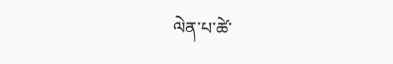ལེན་པ་ཚེ་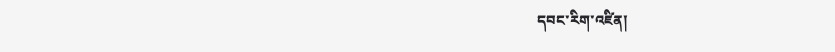དབང་རིག་འཛིན།